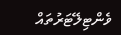ވެންޓިލޭޓަރުތައް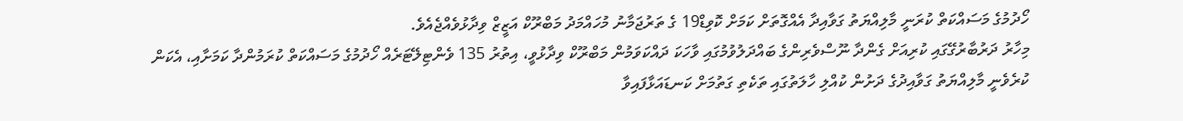ހޯދުމުގެ މަސައްކަތް ކުރަނީ މާލިއްޔަތު ގަވާއިދާ އެއްގޮތަށް ކަމަށް ކޮވިޑް19 ގެ ތަރުޖަމާނު މުހައްމަދު މަބްރޫކް އަޒީޒް ވިދާޅުވެއްޖެއެވެ.
މިހާރު ދަރުބާރުގޭގައި ކުރިއަށް ގެންދާ ނޫސްވެރިންގެ ބައްދަލުވުމުގައި ވާހަކަ ދައްކަވަމުން މަބްރޫކް ވިދާޅުވީ، އިތުރު 135 ވެންޓިލޭޓަރެއް ހޯދުމުގެ މަސައްކަތް ކުރަމުންދާ ކަމަށާއި، އެކަން ކުރެވެނީ މާލިއްޔަތު ގަވާއިދުގެ ދަށުން ކުއްލި ހާލަތުގައި ތަކެތި ގަތުމަށް ކަނޑައަޅާފައިވާ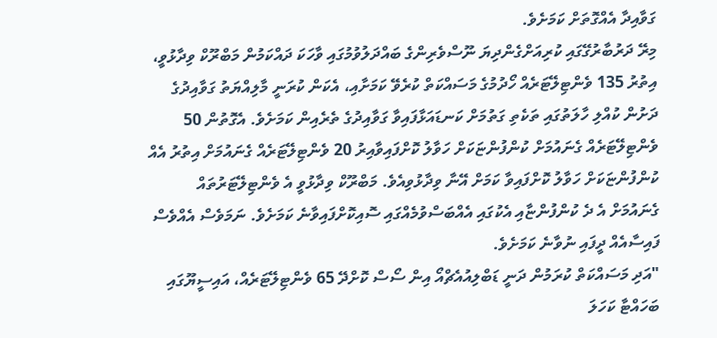ގަވާއިދާ އެއްގޮތަށް ކަމަށެވެ.
މިރޭ ދަރުބާރުގޭގައި ކުރިއަށްގެންދިޔަ ނޫސްވެރިންގެ ބައްދަލުވުމުގައި ވާހަކަ ދައްކަމުން މަބްރޫކް ވިދާޅުވީ، އިތުރު 135 ވެންޓިލޭޓަރެއް ހޯދުމުގެ މަސައްކަތް ކުރެވޭ ކަމަށާއި، އެކަން ކުރަނީ މާލިއްޔަތު ގަވާއިދުގެ ދަށުން ކުއްލި ހާލަތުގައި ތަކެތި ގަތުމަށް ކަނޑައަޅާފައިވާ ގަވާއިދުގެ ތެރެއިން ކަމަށެވެ. އެގޮތުން 50 ވެންޓިލޭޓަރެއް ގެނައުމަށް ކުންފުންޏަކަށް ހަވާލު ކޮށްފައިވާއިރު 20 ވެންޓިލޭޓަރެއް ގެނައުމަށް އިތުރު އެއް ކުންފުންޏަކަށް ހަވާލު ކޮށްފައިވާ ކަމަށް އޭނާ ވިދާޅުވިއެވެ. މަބްރޫކް ވިދާޅުވީ އެ ވެންޓިލޭޓަރުތައް ގެނައުމަށް އެ ދެ ކުންފުންޏާއި އެކުގައި އެއްބަސްވުމެއްގައި ސޮއިކޮށްފައިވާނެ ކަމަށެވެ. ނަމަވެސް އެއްވެސް ފައިސާއެއް ދީފައި ނުވާނެ ކަމަށެވެ.
"އަދި މަސައްކަތް ކުރަމުން ދަނީ ޑަބްލިއުއެޗްއޯ އިން ސޯސް ކޮށްދޭ 65 ވެންޓިލޭޓަރެއް، އައިސީޔޫގައި ބަހައްޓާ ކަހަލަ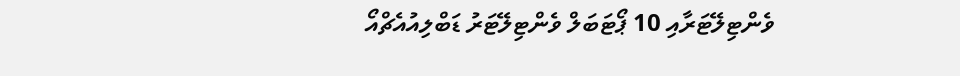ވެންޓިލޭޓަރާއި 10 ޕޯޓަބަލް ވެންޓިލޭޓަރު ޑަބްލިއުއެޗްއޯ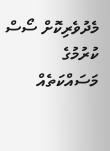މެދުވެރިކޮށް ސޯސް ކުރުމުގެ މަސައްކަތެއް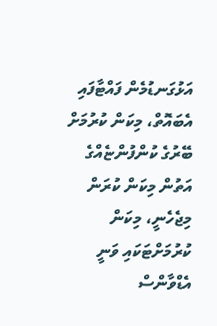އަޅުގަނޑުމެން ފައްޓާފައި އެބައޮތް، މިކަން ކުރުމަށް ބޭރުގެ ކުންފުންޏެއްގެ އަތުން މިކަން ކުރަން މިޖެހެނީ، މިކަން ކުރުމަށްޓަކައި ވަނީ އެޑްވާންސް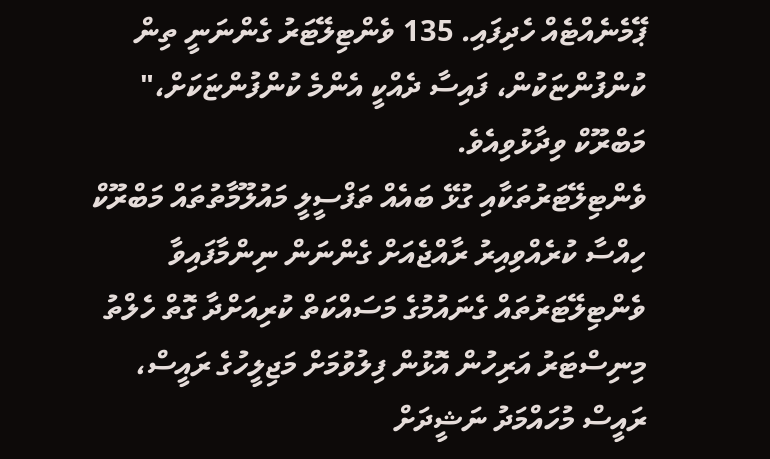ޕޭމެނެއްޓެއް ހެދިފައި. 135 ވެންޓިލޭޓަރު ގެންނަނީ ތިން ކުންފުންޏަކުން، ފައިސާ ދެއްކީ އެންމެ ކުންފުންޏަކަށް،" މަބްރޫކް ވިދާޅުވިއެވެ.
ވެންޓިލޭޓަރުތަކާއި ގުޅޭ ބައެއް ތަފްސީލީ މައުލޫމާތުތައް މަބްރޫކް ހިއްސާ ކުރެއްވިއިރު ރާއްޖެއަށް ގެންނަން ނިންމާފައިވާ ވެންޓިލޭޓަރުތައް ގެނައުމުގެ މަސައްކަތް ކުރިއަށްދާ ގޮތް ހެލްތު މިނިސްޓަރު އަރިހުން އޮޅުން ފިލުވުމަށް މަޖިލީހުގެ ރައީސް، ރައީސް މުހައްމަދު ނަޝީދަށް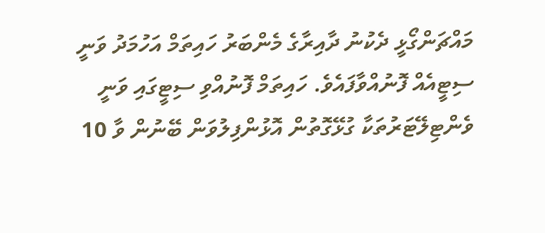މައްޗަންގޯޅީ ދެކުނު ދާއިރާގެ މެންބަރު ހައިތަމް އަހުމަދު ވަނީ ސިޓީއެއް ފޮނުއްވާފައެވެ. ހައިތަމް ފޮނުއްވި ސިޓީގައި ވަނީ ވެންޓިލޭޓަރުތަކާ ގުޅޭގޮތުން އޮޅުންފިލުވަން ބޭނުން ވާ 10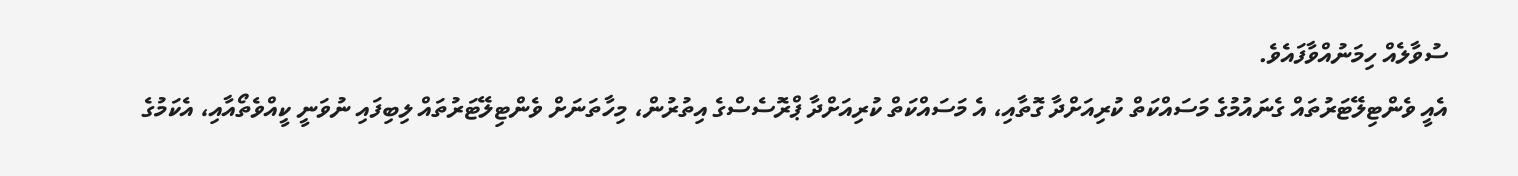ސުވާލެއް ހިމަނުއްވާފައެވެ.
އެއީ ވެންޓިލޭޓަރުތައް ގެނައުމުގެ މަސައްކަތް ކުރިއަށްދާ ގޮތާއި، އެ މަސައްކަތް ކުރިއަށްދާ ޕްރޮސެސްގެ އިތުރުން، މިހާތަނަށް ވެންޓިލޭޓަރުތައް ލިބިފައި ނުވަނީ ކީއްވެތޯއާއި، އެކަމުގެ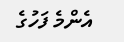އެންމެ ފަހުގެ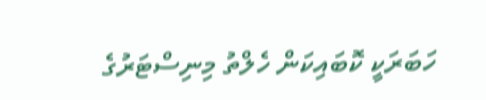ހަބަރަކީ ކޮބައިކަން ހެލްތު މިނިސްޓަރުގެ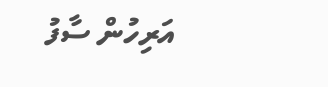އަރިހުން ސާފު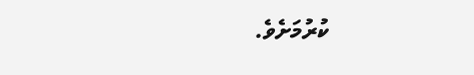ކުރުމަށެވެ.